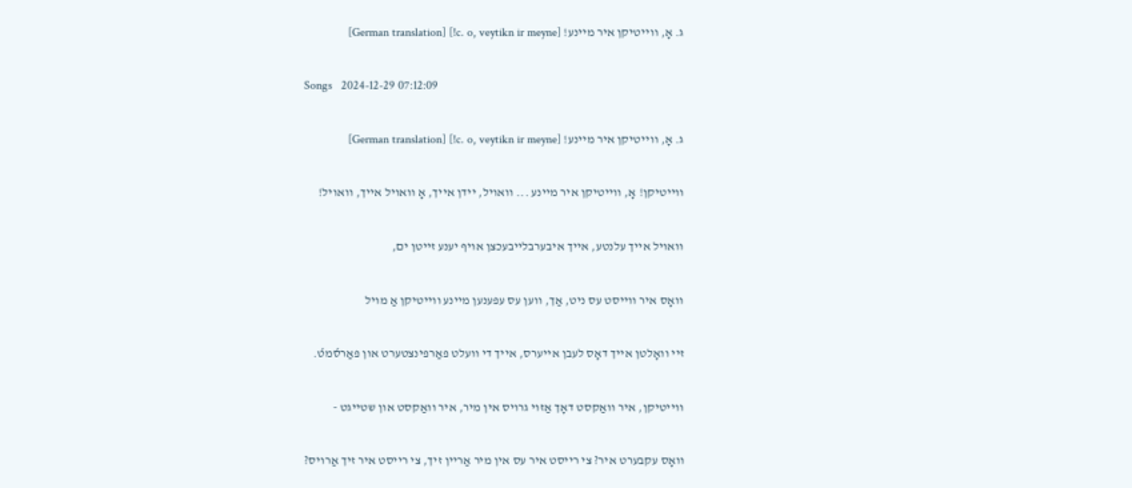ג. אָ, װײטיקן איר מײנע! [c. o, veytikn ir meyne!] [German translation]

Songs   2024-12-29 07:12:09

ג. אָ, װײטיקן איר מײנע! [c. o, veytikn ir meyne!] [German translation]

װײטיקן! אָ, ווייטיקן איר מיינע ... וואויל, יידן אייך, אָ וואױל אייך, וואויל!

וואויל אייך עלנטע, אייך איבערבלייבעכצן אויף יענע זייטן ים,

וואָס איר ווייסט עס ניט, אַך, ווען עס עפענען מיינע ווייטיקן אַ מויל

זיי וואָלטן אייך דאָס לעבן אייערס, אייך די וועלט פאַרפינצטערט און פאַר́סמ́ט.

װייטיקן, איר וואַקסט דאָך אַזוי גרויס אין מיר, איר וואַקסט און שטייגט -

וואָס עקבערט איר? צי רייסט איר עס אין מיר אַריין זיך, צי רייסט איר זיך אַרױס?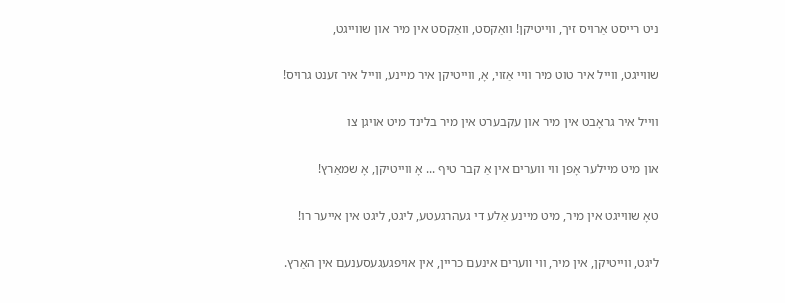ניט רייסט אַרויס זיך, ווייטיקן! וואַקסט, וואַקסט אין מיר און שווייגט,

שווייגט, ווייל איר טוט מיר וויי אַזוי, אָ, ווייטיקן איר מיינע, ווייל איר זענט גרויס!

ווייל איר גראָבט אין מיר און עקבערט אין מיר בלינד מיט אויגן צו

און מיט מיילער אָפן ווי ווערים אין אַ קבר טיף ... אָ ווייטיקן, אָ שמאַרץ!

טאָ שווייגט אין מיר, מיט מיינע אַלע די געהרגעטע, ליגט, ליגט אין אייער רו!

ליגט, ווייטיקן, אין מיר, ווי װערים אינעם כריין, אין אויפגעגעסענעם אין האַרץ.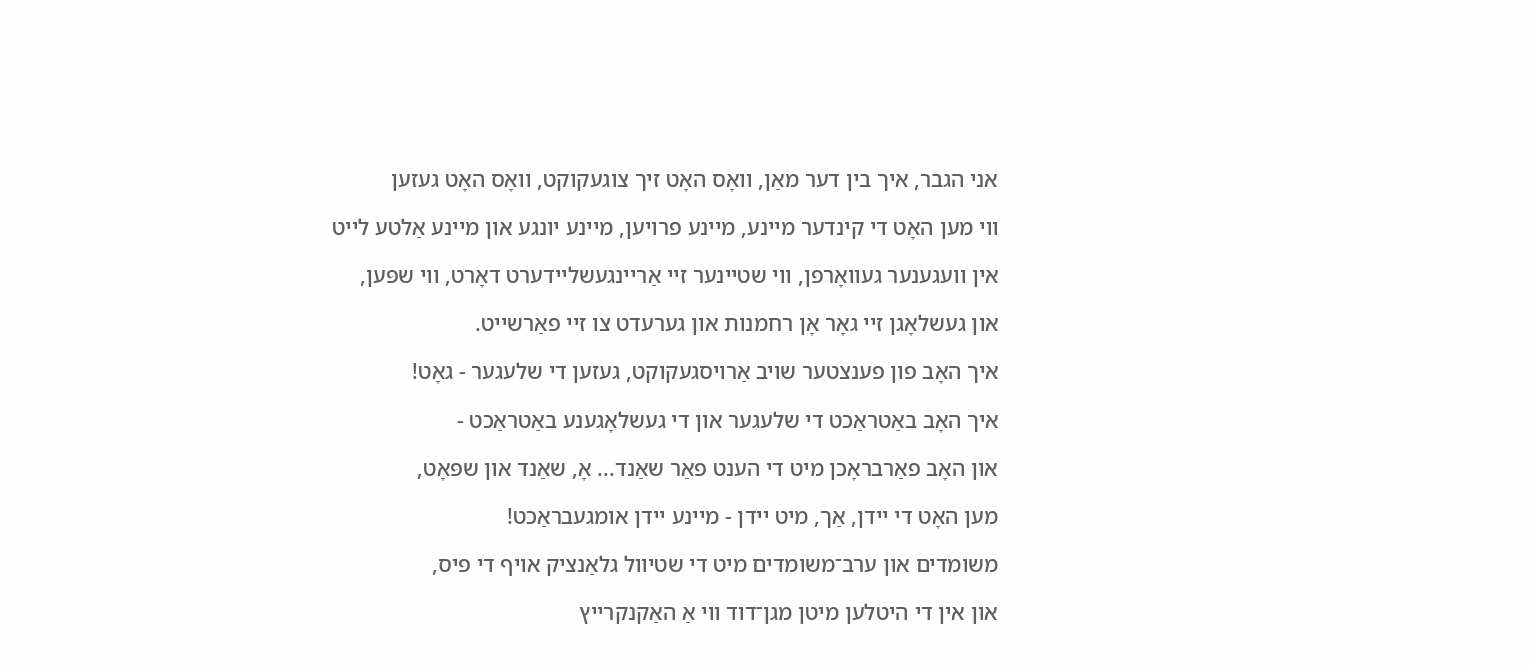אני הגבר, איך בין דער מאַן, וואָס האָט זיך צוגעקוקט, וואָס האָט געזען

ווי מען האָט די קינדער מיינע, מיינע פרויען, מיינע יונגע און מיינע אַלטע לייט

אין וועגענער געוואָרפן, ווי שטיינער זיי אַריינגעשליידערט דאָרט, ווי שפּען,

און געשלאָגן זיי גאָר אָן רחמנות און גערעדט צו זיי פאַרשייט.

איך האָב פון פענצטער שויב אַרויסגעקוקט, געזען די שלעגער - גאָט!

איך האָב באַטראַכט די שלעגער און די געשלאָגענע באַטראַכט -

און האָב פאַרבראָכן מיט די הענט פאַר שאַנד... אָ, שאַנד און שפּאָט,

מען האָט די יידן, אַך, מיט יידן - מיינע יידן אומגעבראַכט!

משומדים און ערב־משומדים מיט די שטיוול גלאַנציק אויף די פיס,

און אין די היטלען מיטן מגן־דוד ווי אַ האַקנקרייץ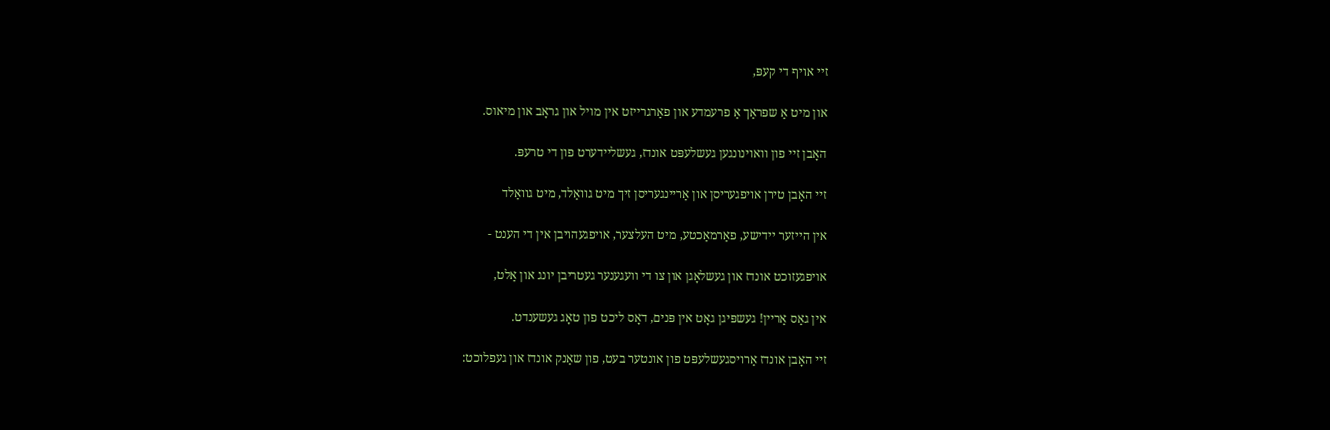זיי אויף די קעפּ,

און מיט אַ שפּראַך אַ פרעמדע און פאַרגרייזט אין מויל און גראָב און מיאוס.

האָבן זיי פון װאוינונגען געשלעפּט אונדז, געשליידערט פון די טרעפּ.

זיי האָבן טירן אויפגעריסן און אַריינגעריסן זיך מיט גװאַלד, מיט גװאַלד

אין הייזער יידישע, פאַרמאַכטע, מיט העלצער, אויפגעהויבן אין די הענט -

אויפגעזוכט אונדז און געשלאָגן און צו די וועגענער געטריבן יונג און אַלט,

אין גאַס אַריין! געשפּיגן גאָט אין פּנים, דאָס ליכט פון טאָג געשענדט.

זיי האָבן אונדז אַרויסגעשלעפּט פון אונטער בעט, פון שאַנק אונדז און געפלוכט: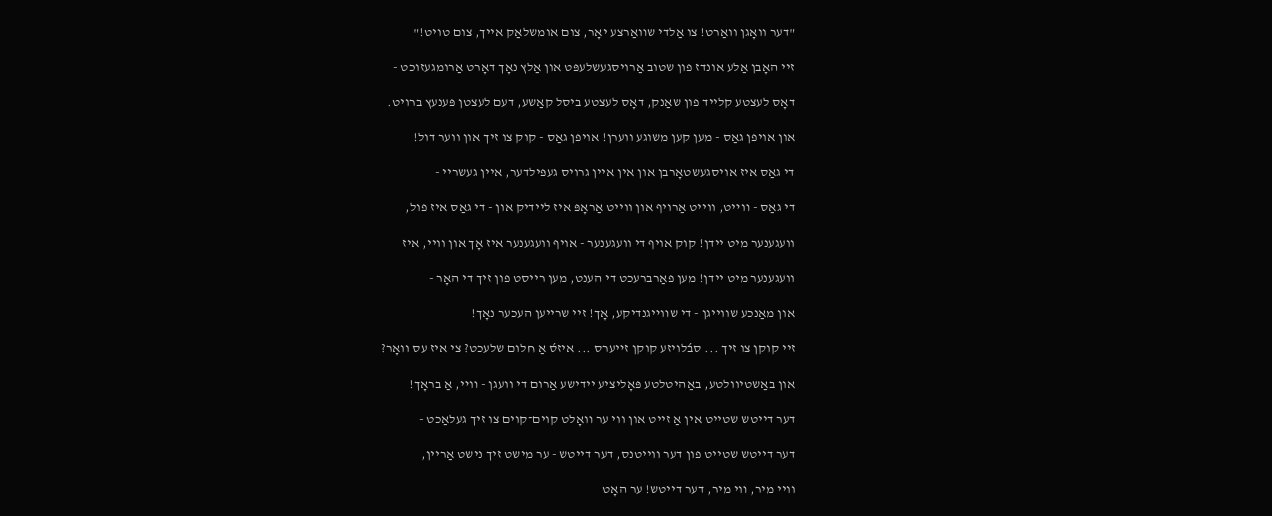"דער וואָגן וואַרט! צו אַלדי שװאַרצע יאָר, צום אומשלאַק אייך, צום טויט!"

זיי האָבן אַלע אונדז פון שטוב אַרויסגעשלעפּט און אַלץ נאָך דאָרט אַרומגעזוכט -

דאָס לעצטע קלייד פון שאַנק, דאָס לעצטע ביסל קאַשע, דעם לעצטן פּענעץ ברויט.

און אויפן גאַס - מען קען משוגע ווערן! אויפן גאַס - קוק צו זיך און ווער דול!

די גאַס איז אויסגעשטאָרבן און אין איין גרויס געפּילדער, איין געשריי -

די גאַס - װײט, ווייט אַרויף און ווייט אַראָפּ איז ליידיק און - די גאַס איז פול,

וועגענער מיט יידן! קוק אויף די וועגענער - אויף וועגענער איז אָך און וויי, איז

וועגענער מיט יידן! מען פאַרברעכט די הענט, מען רייסט פון זיך די האָר -

און מאַנכע שווייגן - די שװײגנדיקע, אָך! זיי שרייען העכער נאָך!

זיי קוקן צו זיך ... ס́בלויזע קוקן זײערס ... איז́ס אַ חלום שלעכט? צי איז עס וואָר?

און באַשטיוולטע, באַהיטלטע פּאָליציע יידישע אַרום די וועגן - װײ, אַ בראָך!

דער דייטש שטייט אין אַ זייט און ווי ער װאָלט קוים־קוים צו זיך געלאַכט -

דער דייטש שטייט פון דער ווייטנס, דער דייטש - ער מישט זיך נישט אַריין,

וויי מיר, װי מיר, דער דייטש! ער האָט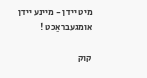מיט יידן - מיינע יידן אומגעבראַכט !

קוק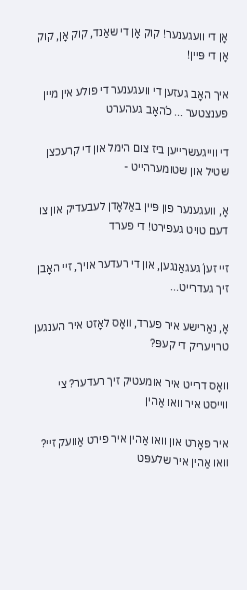אָן די וועגענער! קוק אָן די שאַנד, קוק אָן, קוק אָן די פּיין!

איך האָב געזען די וועגענער די פולע אין מיין פענצטער ... כ́האָב געהערט

די ווייגעשרייען ביז צום הימל און די קרעכצן שטיל און שטומערהייט -

אָ, װעגענער פון פּיין באַלאָדן לעבעדיק און צו דעם טויט געפירט! די פערד

זיי זען́ געגאַנגען, און די רעדער אויך, זיי האָבן זיך געדרייט...

אָ, נאַרישע איר פערד, װאָס לאָזט איר הענגען טרויעריק די קעפּ?

וואָס דרייט איר אומעטיק זיך רעדער? צי ווייסט איר וואו אַהין

איר פאָרט און וואו אַהין איר פירט אַוועק זיי? װאו אַהין איר שלעפּט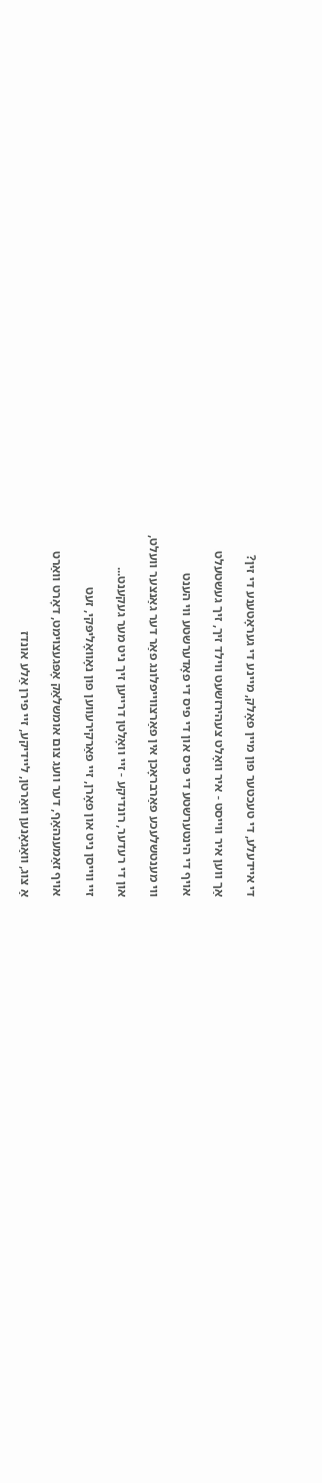די איידעלע, די טעכטער פון מיין פאָלק, מיינע די געראָטענע די זין?

אַך ווען איר ווייסט - איר וואָלט צעהירזשעט ווילד זיך, זיך געשטעלט

אויף די הינטערשטע די פיס און די פיס די פאָדערשטע ווי הענט

ווי מענטשלעכע פאַרבראָכן אין פאַרצווייפלונג פאַר דער גאַנצער וועלט,

און די רעדער, רונדיקע - זיי וואָלטן דרייען זיך ניט מער געקענט...

זיי ווייסן ניט און פאָרן, זיי פאַרקירעװען פון נאָוואָליפּקי, זעט

אויף זאַמענהאָף, דער וועג צום אומשלאַק אָפּגעצוימט, דאָרט וואַרט

אַ צוג, וואַגאָנען װאַרטן, ליידיקע, זיי פירן אַלע אונדז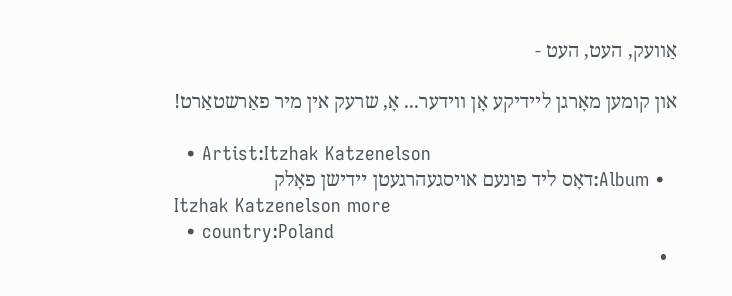אַוועק, העט, העט -

און קומען מאָרגן ליידיקע אָן ווידער... אָ, שרעק אין מיר פאַרשטאַרט!

  • Artist:Itzhak Katzenelson
  • Album:דאָס ליד פונעם אױסגעהרגעטן ײדישן פאָלק
Itzhak Katzenelson more
  • country:Poland
  •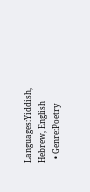Languages:Yiddish, Hebrew, English
  • Genre:Poetry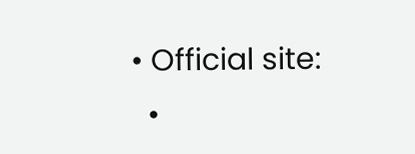• Official site:
  •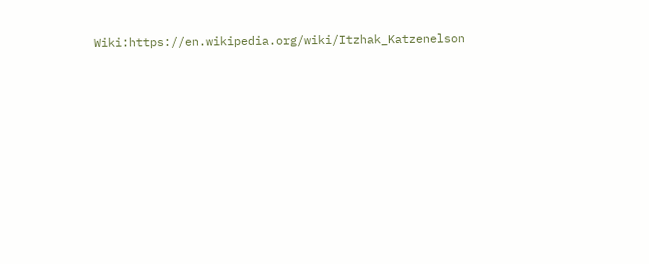Wiki:https://en.wikipedia.org/wiki/Itzhak_Katzenelson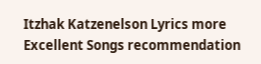Itzhak Katzenelson Lyrics more
Excellent Songs recommendation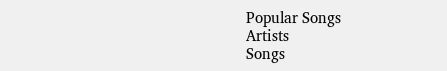Popular Songs
Artists
Songs